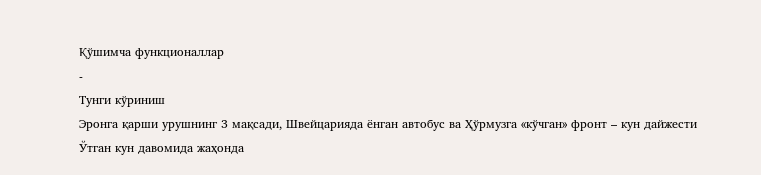Қўшимча функционаллар
-
Тунги кўриниш
Эронга қарши урушнинг 3 мақсади, Швейцарияда ёнган автобус ва Ҳўрмузга «кўчган» фронт – кун дайжести
Ўтган кун давомида жаҳонда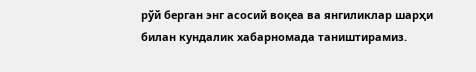рўй берган энг асосий воқеа ва янгиликлар шарҳи билан кундалик хабарномада таништирамиз.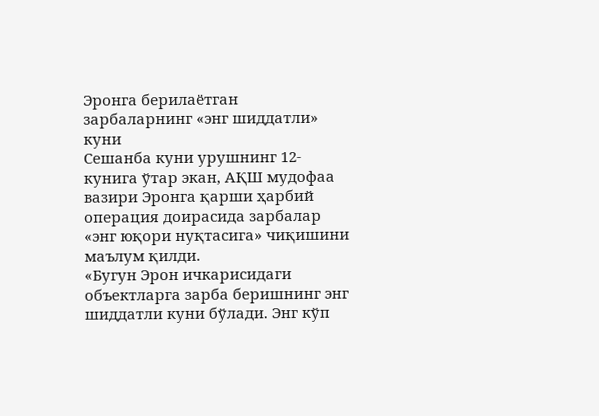Эронга берилаётган зарбаларнинг «энг шиддатли» куни
Сешанба куни урушнинг 12-кунига ўтар экан, АҚШ мудофаа вазири Эронга қарши ҳарбий операция доирасида зарбалар «энг юқори нуқтасига» чиқишини маълум қилди.
«Бугун Эрон ичкарисидаги объектларга зарба беришнинг энг шиддатли куни бўлади. Энг кўп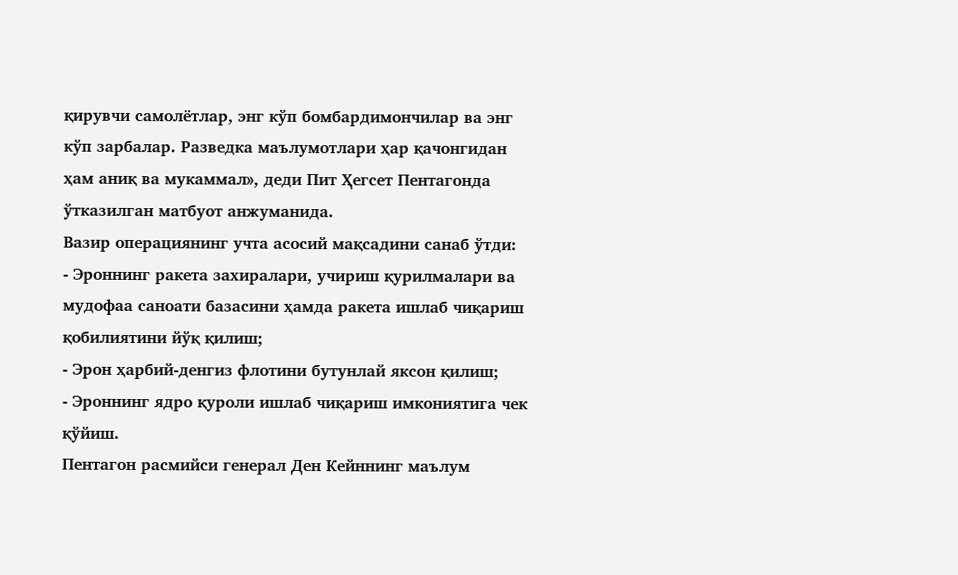қирувчи самолётлар, энг кўп бомбардимончилар ва энг кўп зарбалар. Разведка маълумотлари ҳар қачонгидан ҳам аниқ ва мукаммал», деди Пит Ҳегсет Пентагонда ўтказилган матбуот анжуманида.
Вазир операциянинг учта асосий мақсадини санаб ўтди:
- Эроннинг ракета захиралари, учириш қурилмалари ва мудофаа саноати базасини ҳамда ракета ишлаб чиқариш қобилиятини йўқ қилиш;
- Эрон ҳарбий-денгиз флотини бутунлай яксон қилиш;
- Эроннинг ядро қуроли ишлаб чиқариш имкониятига чек қўйиш.
Пентагон расмийси генерал Ден Кейннинг маълум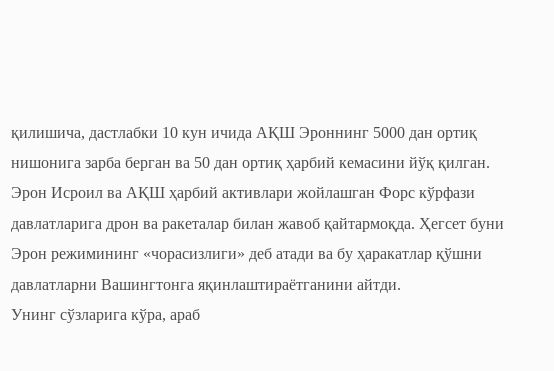қилишича, дастлабки 10 кун ичида АҚШ Эроннинг 5000 дан ортиқ нишонига зарба берган ва 50 дан ортиқ ҳарбий кемасини йўқ қилган.
Эрон Исроил ва АҚШ ҳарбий активлари жойлашган Форс кўрфази давлатларига дрон ва ракеталар билан жавоб қайтармоқда. Ҳегсет буни Эрон режимининг «чорасизлиги» деб атади ва бу ҳаракатлар қўшни давлатларни Вашингтонга яқинлаштираётганини айтди.
Унинг сўзларига кўра, араб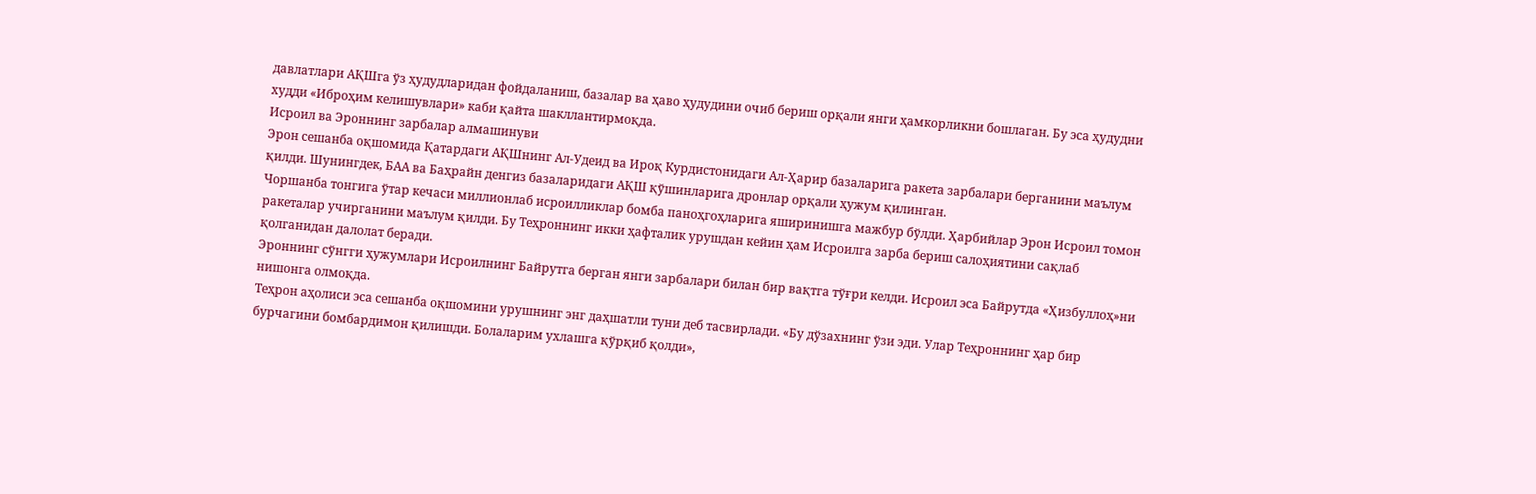давлатлари АҚШга ўз ҳудудларидан фойдаланиш, базалар ва ҳаво ҳудудини очиб бериш орқали янги ҳамкорликни бошлаган. Бу эса ҳудудни худди «Иброҳим келишувлари» каби қайта шакллантирмоқда.
Исроил ва Эроннинг зарбалар алмашинуви
Эрон сешанба оқшомида Қатардаги АҚШнинг Ал-Удеид ва Ироқ Курдистонидаги Ал-Ҳарир базаларига ракета зарбалари берганини маълум қилди. Шунингдек, БАА ва Баҳрайн денгиз базаларидаги АҚШ қўшинларига дронлар орқали ҳужум қилинган.
Чоршанба тонгига ўтар кечаси миллионлаб исроилликлар бомба паноҳгоҳларига яширинишга мажбур бўлди. Ҳарбийлар Эрон Исроил томон ракеталар учирганини маълум қилди. Бу Теҳроннинг икки ҳафталик урушдан кейин ҳам Исроилга зарба бериш салоҳиятини сақлаб қолганидан далолат беради.
Эроннинг сўнгги ҳужумлари Исроилнинг Байрутга берган янги зарбалари билан бир вақтга тўғри келди. Исроил эса Байрутда «Ҳизбуллоҳ»ни нишонга олмоқда.
Теҳрон аҳолиси эса сешанба оқшомини урушнинг энг даҳшатли туни деб тасвирлади. «Бу дўзахнинг ўзи эди. Улар Теҳроннинг ҳар бир бурчагини бомбардимон қилишди. Болаларим ухлашга қўрқиб қолди»,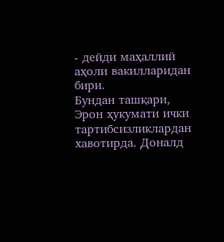- дейди маҳаллий аҳоли вакилларидан бири.
Бундан ташқари, Эрон ҳукумати ички тартибсизликлардан хавотирда. Доналд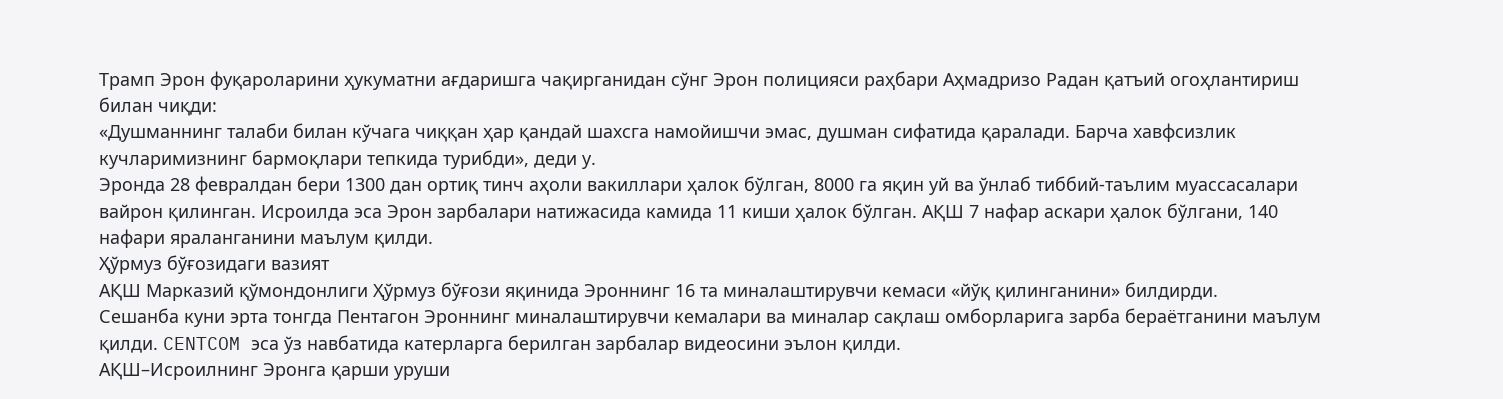Трамп Эрон фуқароларини ҳукуматни ағдаришга чақирганидан сўнг Эрон полицияси раҳбари Аҳмадризо Радан қатъий огоҳлантириш билан чиқди:
«Душманнинг талаби билан кўчага чиққан ҳар қандай шахсга намойишчи эмас, душман сифатида қаралади. Барча хавфсизлик кучларимизнинг бармоқлари тепкида турибди», деди у.
Эронда 28 февралдан бери 1300 дан ортиқ тинч аҳоли вакиллари ҳалок бўлган, 8000 га яқин уй ва ўнлаб тиббий-таълим муассасалари вайрон қилинган. Исроилда эса Эрон зарбалари натижасида камида 11 киши ҳалок бўлган. АҚШ 7 нафар аскари ҳалок бўлгани, 140 нафари яраланганини маълум қилди.
Ҳўрмуз бўғозидаги вазият
АҚШ Марказий қўмондонлиги Ҳўрмуз бўғози яқинида Эроннинг 16 та миналаштирувчи кемаси «йўқ қилинганини» билдирди.
Сешанба куни эрта тонгда Пентагон Эроннинг миналаштирувчи кемалари ва миналар сақлаш омборларига зарба бераётганини маълум қилди. CENTCOM эса ўз навбатида катерларга берилган зарбалар видеосини эълон қилди.
АҚШ–Исроилнинг Эронга қарши уруши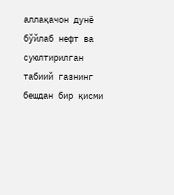аллақачон дунё бўйлаб нефт ва суюлтирилган табиий газнинг бешдан бир қисми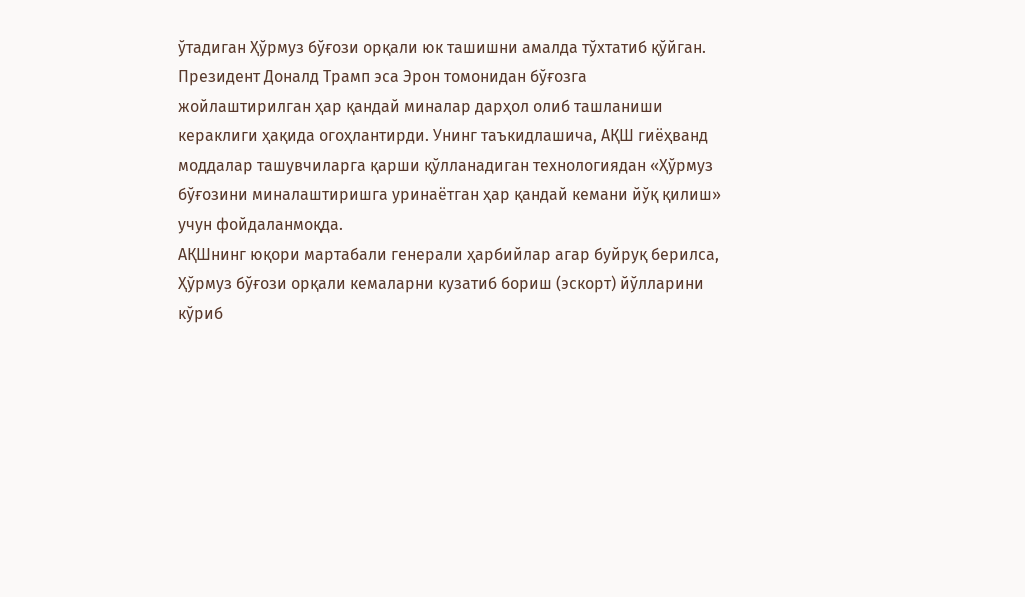ўтадиган Ҳўрмуз бўғози орқали юк ташишни амалда тўхтатиб қўйган.
Президент Доналд Трамп эса Эрон томонидан бўғозга жойлаштирилган ҳар қандай миналар дарҳол олиб ташланиши кераклиги ҳақида огоҳлантирди. Унинг таъкидлашича, АҚШ гиёҳванд моддалар ташувчиларга қарши қўлланадиган технологиядан «Ҳўрмуз бўғозини миналаштиришга уринаётган ҳар қандай кемани йўқ қилиш» учун фойдаланмоқда.
АҚШнинг юқори мартабали генерали ҳарбийлар агар буйруқ берилса, Ҳўрмуз бўғози орқали кемаларни кузатиб бориш (эскорт) йўлларини кўриб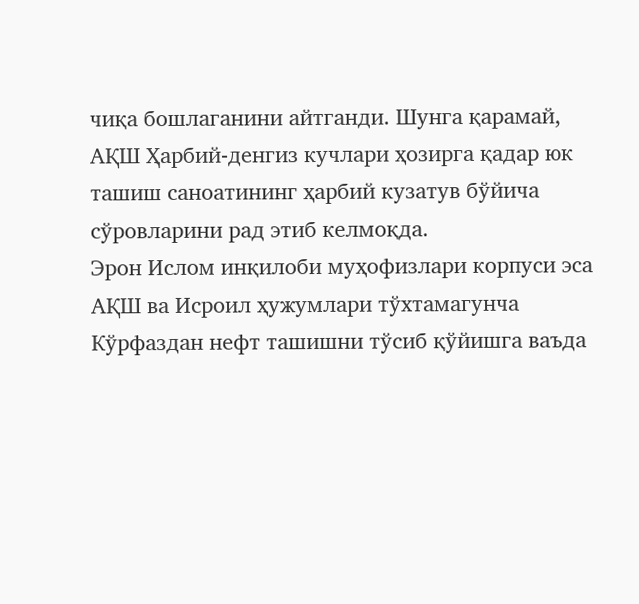чиқа бошлаганини айтганди. Шунга қарамай, АҚШ Ҳарбий-денгиз кучлари ҳозирга қадар юк ташиш саноатининг ҳарбий кузатув бўйича сўровларини рад этиб келмоқда.
Эрон Ислом инқилоби муҳофизлари корпуси эса АҚШ ва Исроил ҳужумлари тўхтамагунча Кўрфаздан нефт ташишни тўсиб қўйишга ваъда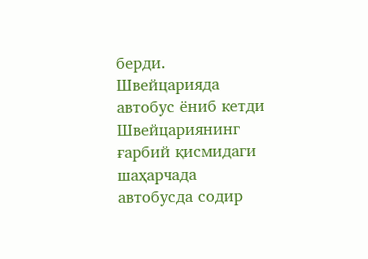берди.
Швейцарияда автобус ёниб кетди
Швейцариянинг ғарбий қисмидаги шаҳарчада автобусда содир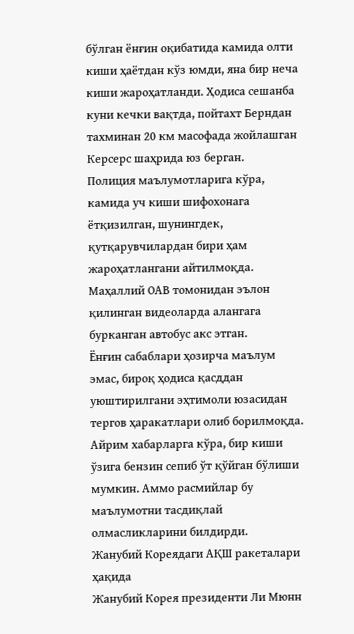бўлган ёнғин оқибатида камида олти киши ҳаётдан кўз юмди, яна бир неча киши жароҳатланди. Ҳодиса сешанба куни кечки вақтда, пойтахт Берндан тахминан 20 км масофада жойлашган Керсерс шаҳрида юз берган.
Полиция маълумотларига кўра, камида уч киши шифохонага ётқизилган, шунингдек, қутқарувчилардан бири ҳам жароҳатлангани айтилмоқда.
Маҳаллий ОАВ томонидан эълон қилинган видеоларда алангага бурканган автобус акс этган.
Ёнғин сабаблари ҳозирча маълум эмас, бироқ ҳодиса қасддан уюштирилгани эҳтимоли юзасидан тергов ҳаракатлари олиб борилмоқда. Айрим хабарларга кўра, бир киши ўзига бензин сепиб ўт қўйган бўлиши мумкин. Аммо расмийлар бу маълумотни тасдиқлай олмасликларини билдирди.
Жанубий Кореядаги АҚШ ракеталари ҳақида
Жанубий Корея президенти Ли Мюнн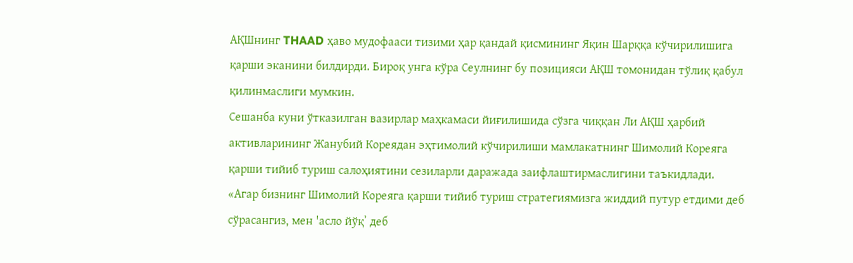АҚШнинг THAAD ҳаво мудофааси тизими ҳар қандай қисмининг Яқин Шарққа кўчирилишига қарши эканини билдирди. Бироқ унга кўра Сеулнинг бу позицияси АҚШ томонидан тўлиқ қабул қилинмаслиги мумкин.
Сешанба куни ўтказилган вазирлар маҳкамаси йиғилишида сўзга чиққан Ли АҚШ ҳарбий активларининг Жанубий Кореядан эҳтимолий кўчирилиши мамлакатнинг Шимолий Кореяга қарши тийиб туриш салоҳиятини сезиларли даражада заифлаштирмаслигини таъкидлади.
«Агар бизнинг Шимолий Кореяга қарши тийиб туриш стратегиямизга жиддий путур етдими деб сўрасангиз, мен 'асло йўқʼ деб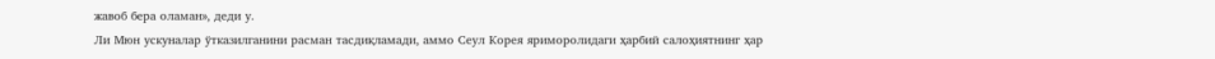жавоб бера оламан», деди у.
Ли Мюн ускуналар ўтказилганини расман тасдиқламади, аммо Сеул Корея яриморолидаги ҳарбий салоҳиятнинг ҳар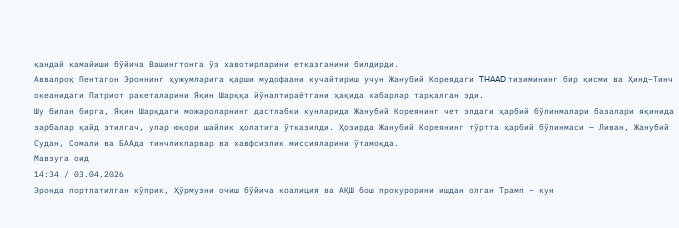қандай камайиши бўйича Вашингтонга ўз хавотирларини етказганини билдирди.
Аввалроқ Пентагон Эроннинг ҳужумларига қарши мудофаани кучайтириш учун Жанубий Кореядаги THAAD тизимининг бир қисми ва Ҳинд–Тинч океанидаги Патриот ракеталарини Яқин Шарққа йўналтираётгани ҳақида хабарлар тарқалган эди.
Шу билан бирга, Яқин Шарқдаги можароларнинг дастлабки кунларида Жанубий Кореянинг чет элдаги ҳарбий бўлинмалари базалари яқинида зарбалар қайд этилгач, улар юқори шайлик ҳолатига ўтказилди. Ҳозирда Жанубий Кореянинг тўртта ҳарбий бўлинмаси — Ливан, Жанубий Судан, Сомали ва БААда тинчликпарвар ва хавфсизлик миссияларини ўтамоқда.
Мавзуга оид
14:34 / 03.04.2026
Эронда портлатилган кўприк, Ҳўрмузни очиш бўйича коалиция ва АҚШ бош прокурорини ишдан олган Трамп – кун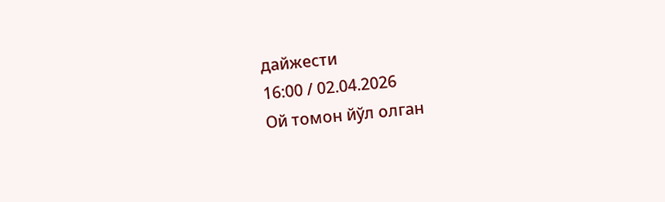дайжести
16:00 / 02.04.2026
Ой томон йўл олган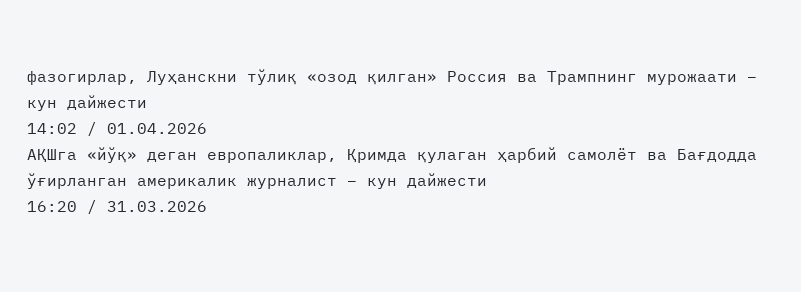фазогирлар, Луҳанскни тўлиқ «озод қилган» Россия ва Трампнинг мурожаати – кун дайжести
14:02 / 01.04.2026
АҚШга «йўқ» деган европаликлар, Қримда қулаган ҳарбий самолёт ва Бағдодда ўғирланган америкалик журналист – кун дайжести
16:20 / 31.03.2026